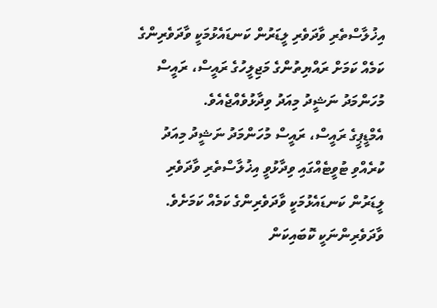އިޚުލާސްތެރި ވާދަވެރި ލީޑަރުން ކަނޑައެޅުމަކީ ވާދަވެރިންގެ ކަމެއް ކަމަށް ރައްޔިތުންގެ މަޖިލީހުގެ ރައީސް، ރައީސް މުހަންމަދު ނަޝީދު މިއަދު ވިދާޅުވެއްޖެއެވެ.
އެމްޑީޕީގެ ރައީސް، ރައީސް މުހަންމަދު ނަޝީދު މިއަދު ކުރެއްވި ޓުވީޓެއްގައި ވިދާޅުވީ އިޚުލާސްތެރި ވާދަވެރި ލީޑަރުން ކަނޑައެޅުމަކީ ވާދަވެރިންގެ ކަމެއް ކަމަށެވެ. ވާދަވެރިންނަކީ ކޮބައިކަން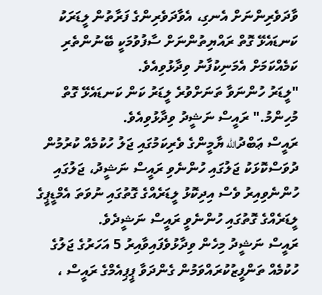ވާދަވެރިންނަށް އެނގި، އެވާދަވެރިންގެ ފަރާތުން ލީޑަރަކު ކަނޑައެޅޭ ގޮތް ރައްޔިތުންނަށް ސާފުވުމަކީ ބޭނުންތެރި ކަމެއްކަމަށް އެމަނިކުފާނު ވިދާޅުވިއެވެ.
"ލީޑަރު ހުންނަވާ ތަނަށްވުރެ ލީޑަރު ކަން ކަނޑައެޅޭ ގޮތް މުހިންމު." ރައީސް ނަޝީދު ވިދާޅުވިއެވެ.
ރައީސް ޢަބްދުالله ޔާމީންގެ ވެރިކަމުގައި ޖަލު ހުކުމެއް ކުރުމުން ދުވަސްކޮޅަކު ޖަލުގައި ހުންނެވި ރައީސް ނަޝީދު، ޖަލުގައި ހުންނެވިއިރު ވެސް އިދިކޮޅު ލީޑަރެއްގެ ގޮތުގައި ނުވަތަ އެމްޑީޕީގެ ލީޑަރެއްގެ ގޮތުގައި ހުންނެވީ ރައީސް ނަޝީދެވެ.
ރައީސް ނަޝީދު މިހެން ވިދާޅުވެފައިވާއިރު 5 އަހަރުގެ ޖަލުގެ ހުކުމެއް ތަންފީޒުކުރައްވަމުން ގެންދަވާ ޕީޕިއެމްގެ ރައީސް ،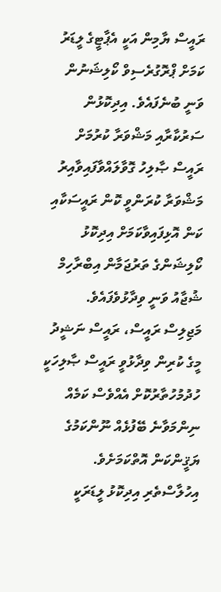ރައީސް ޔާމިން އަކީ އެޕާޓީގެ ލީޑަރު ކަމަށް ޕްރޮގުރެސިވް ކޯލިޝަނުން ވަނީ ބުނެފައެވެ. އިދިކޮޅުން ސަރުކާރާއި މަޝްވަރާ ކުރުމަށް ރައީސް ޞާލިހު ގޮވާލައްވާފައިވާއިރު މަޝްވަރާ ކުރަންވީ ކޮން ރައީސަކާއި ކަން އޮޅިފައިވާކަމަށް އިދިކޮޅު ކޯލިޝަންގެ ތަރުޖަމާން އިބްރާހިމް ޝުޖާއު ވަނީ ވިދާޅުވެފައެވެ.
މަޖިލިސް ރައީސް، ރައީސް ނަޝީދު މީގެ ކުރިން ވިދާޅުވީ ރައީސް ޞާލިހަކީ ހުދުމުހުތާރުކޮށް އެއްވެސް ކަމެއް ނިންމަވާނެ ބޭފުޅެއް ނޫންކަމުގެ ޔަޤީންކަން އޮތްކަމަށެވެ. އިހުލާސްތެރި އިދިކޮޅު ލީޑަރަކީ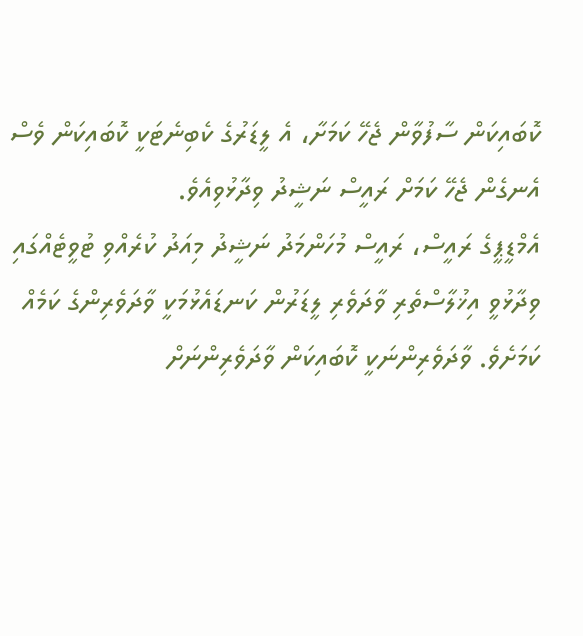ކޮބައިކަން ސާފުވާން ޖެހޭ ކަމަށާ، އެ ލީޑަރުގެ ކެބިނެޓަކީ ކޮބައިކަން ވެސް އެނގެން ޖެހޭ ކަމަށް ރައީސް ނަޝީދު ވިދާޅުވިއެވެ.
އެމްޑީޕީގެ ރައީސް، ރައީސް މުހަންމަދު ނަޝީދު މިއަދު ކުރެއްވި ޓުވީޓެއްގައި ވިދާޅުވީ އިޚުލާސްތެރި ވާދަވެރި ލީޑަރުން ކަނޑައެޅުމަކީ ވާދަވެރިންގެ ކަމެއް ކަމަށެވެ. ވާދަވެރިންނަކީ ކޮބައިކަން ވާދަވެރިންނަށް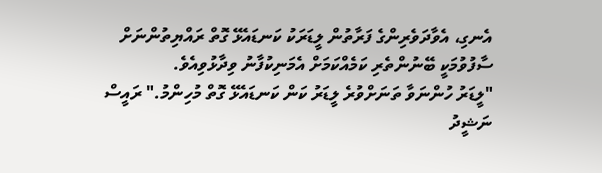އެނގި، އެވާދަވެރިންގެ ފަރާތުން ލީޑަރަކު ކަނޑައެޅޭ ގޮތް ރައްޔިތުންނަށް ސާފުވުމަކީ ބޭނުންތެރި ކަމެއްކަމަށް އެމަނިކުފާނު ވިދާޅުވިއެވެ.
"ލީޑަރު ހުންނަވާ ތަނަށްވުރެ ލީޑަރު ކަން ކަނޑައެޅޭ ގޮތް މުހިންމު." ރައީސް ނަޝީދު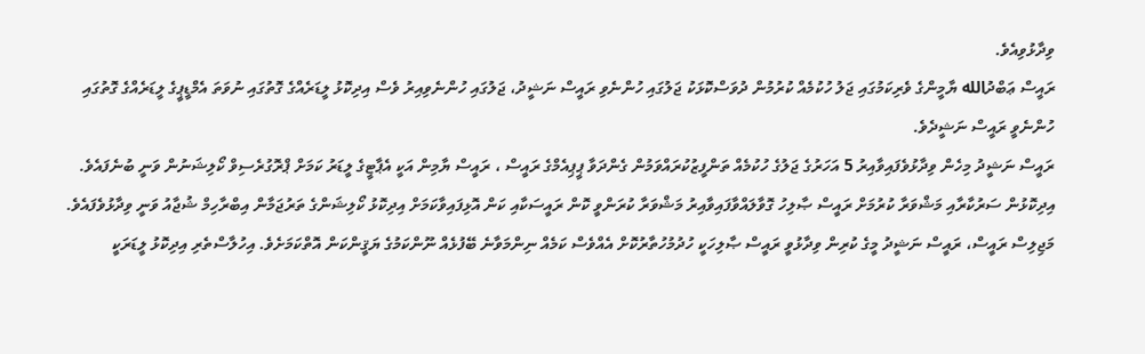ވިދާޅުވިއެވެ.
ރައީސް ޢަބްދުالله ޔާމީންގެ ވެރިކަމުގައި ޖަލު ހުކުމެއް ކުރުމުން ދުވަސްކޮޅަކު ޖަލުގައި ހުންނެވި ރައީސް ނަޝީދު، ޖަލުގައި ހުންނެވިއިރު ވެސް އިދިކޮޅު ލީޑަރެއްގެ ގޮތުގައި ނުވަތަ އެމްޑީޕީގެ ލީޑަރެއްގެ ގޮތުގައި ހުންނެވީ ރައީސް ނަޝީދެވެ.
ރައީސް ނަޝީދު މިހެން ވިދާޅުވެފައިވާއިރު 5 އަހަރުގެ ޖަލުގެ ހުކުމެއް ތަންފީޒުކުރައްވަމުން ގެންދަވާ ޕީޕިއެމްގެ ރައީސް ، ރައީސް ޔާމިން އަކީ އެޕާޓީގެ ލީޑަރު ކަމަށް ޕްރޮގުރެސިވް ކޯލިޝަނުން ވަނީ ބުނެފައެވެ. އިދިކޮޅުން ސަރުކާރާއި މަޝްވަރާ ކުރުމަށް ރައީސް ޞާލިހު ގޮވާލައްވާފައިވާއިރު މަޝްވަރާ ކުރަންވީ ކޮން ރައީސަކާއި ކަން އޮޅިފައިވާކަމަށް އިދިކޮޅު ކޯލިޝަންގެ ތަރުޖަމާން އިބްރާހިމް ޝުޖާއު ވަނީ ވިދާޅުވެފައެވެ.
މަޖިލިސް ރައީސް، ރައީސް ނަޝީދު މީގެ ކުރިން ވިދާޅުވީ ރައީސް ޞާލިހަކީ ހުދުމުހުތާރުކޮށް އެއްވެސް ކަމެއް ނިންމަވާނެ ބޭފުޅެއް ނޫންކަމުގެ ޔަޤީންކަން އޮތްކަމަށެވެ. އިހުލާސްތެރި އިދިކޮޅު ލީޑަރަކީ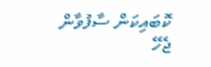ކޮބައިކަން ސާފުވާން ޖެހޭ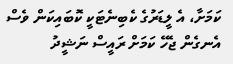ކަމަށާ، އެ ލީޑަރުގެ ކެބިނެޓަކީ ކޮބައިކަން ވެސް އެނގެން ޖެހޭ ކަމަށް ރައީސް ނަޝީދު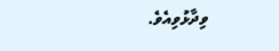ވިދާޅުވިއެވެ.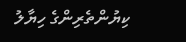ކިޔުންތެރިންގެ ހިޔާލު